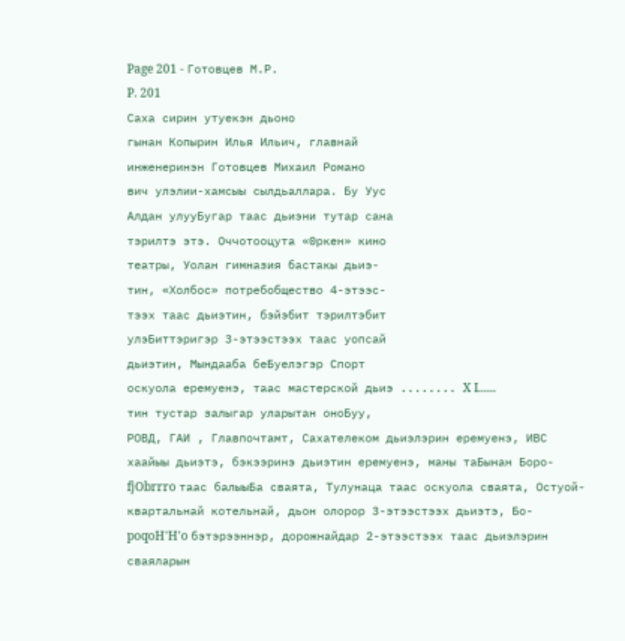Page 201 - Готовцев М.Р.
P. 201
Саха сирин утуекэн дьоно
гынан Копырин Илья Ильич, главнай
инженеринэн Готовцев Михаил Романо
вич улэлии-хамсыы сылдьаллара. Бу Уус
Алдан улууБугар таас дьиэни тутар сана
тэрилтэ этэ. Оччотооцута «0ркен» кино
театры, Уолан гимназия бастакы дьиэ-
тин, «Холбос» потребобщество 4-этээс-
тээх таас дьиэтин, бэйэбит тэрилтэбит
улэБиттэригэр 3-этээстээх таас уопсай
дьиэтин, Мындааба беБуелэгэр Спорт
оскуола еремуенэ, таас мастерской дьиэ ........ X I......
тин тустар залыгар уларытан оноБуу,
РОВД, ГАИ , Главпочтамт, Сахателеком дьиэлэрин еремуенэ, ИВС
хаайыы дьиэтэ, бэкээринэ дьиэтин еремуенэ, маны таБынан Боро-
fjObrrro таас балыыБа сваята, Тулунаца таас оскуола сваята, Остуой-
квартальнай котельнай, дьон олорор 3-этээстээх дьиэтэ, Бо-
poqoH'H'o бэтэрээннэр, дорожнайдар 2-этээстээх таас дьиэлэрин
сваяларын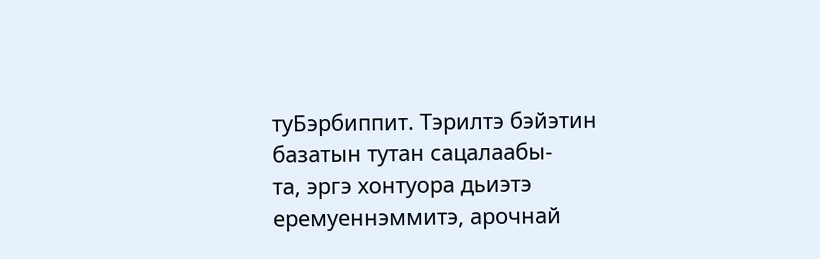туБэрбиппит. Тэрилтэ бэйэтин базатын тутан сацалаабы-
та, эргэ хонтуора дьиэтэ еремуеннэммитэ, арочнай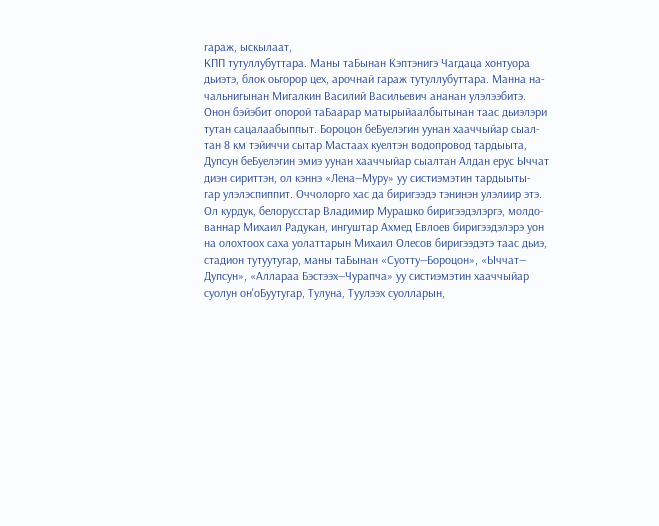гараж, ыскылаат,
КПП тутуллубуттара. Маны таБынан Кэптэнигэ Чагдаца хонтуора
дьиэтэ, блок оьгорор цех, арочнай гараж тутуллубуттара. Манна на-
чальнигынан Мигалкин Василий Васильевич ананан улэлээбитэ.
Онон бэйэбит опорой таБаарар матырыйаалбытынан таас дьиэлэри
тутан сацалаабыппыт. Бороцон беБуелэгин уунан хааччыйар сыал-
тан 8 км тэйиччи сытар Мастаах куелтэн водопровод тардыыта,
Дупсун беБуелэгин эмиэ уунан хааччыйар сыалтан Алдан ерус Ыччат
диэн сириттэн, ол кэннэ «Лена—Муру» уу систиэмэтин тардыыты-
гар улэлэспиппит. Оччолорго хас да биригээдэ тэнинэн улэлиир этэ.
Ол курдук, белорусстар Владимир Мурашко биригээдэлэргэ, молдо-
ваннар Михаил Радукан, ингуштар Ахмед Евлоев биригээдэлэрэ уон
на олохтоох саха уолаттарын Михаил Олесов биригээдэтэ таас дьиэ,
стадион тутуутугар, маны таБынан «Суотту—Бороцон», «Ыччат—
Дупсун», «Аллараа Бэстээх—Чурапча» уу систиэмэтин хааччыйар
суолун он'оБуутугар, Тулуна, Туулээх суолларын,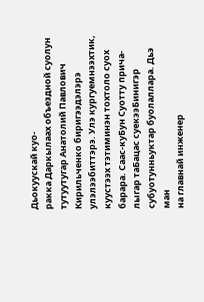Дьокуускай куо-
ракка Даркылаах объездной суолун тутуутугар Анатолий Павлович
Кирильченко биригээдэлэрэ улэлээбиттэрэ. Улэ кургуемнээхтик,
куустээх тэтиминэн тохтоло суох барара. Саас-куБун Суотту прича-
лыгар таБацас суекээБинигэр субуотунньуктар буолаллара. Дьэ ман
на главнай инженер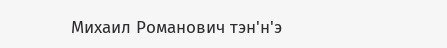Михаил Романович тэн'н'э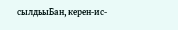сылдьыБан, керен-ис-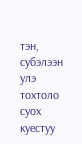тэн, субэлээн улэ тохтоло суох куестуу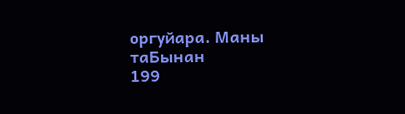оргуйара. Маны таБынан
199